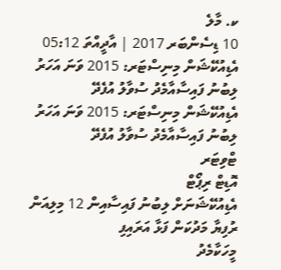ކ. މާލެ
10 ޑިސެންބަރ 2017 | އާދީއްތަ 05:12
އެޑިއުކޭޝަން މިނިސްޓަރ: 2015 ވަނަ އަހަރު ލިބުނު ފައިސާއާމެދު ސުވާލު އުފެދޭ
އެޑިއުކޭޝަން މިނިސްޓަރ: 2015 ވަނަ އަހަރު ލިބުނު ފައިސާއާމެދު ސުވާލު އުފެދޭ
ޓްވިޓަރ
އޮޑިޓް ރިޕޯޓް
އެޑިއުކޭޝަނަށް ލިބުނު ފައިސާއިން 12 މިލިއަން ރުފިޔާ މަދުކަން ފަޅާ އަރައިފި
މީހަކާމެދު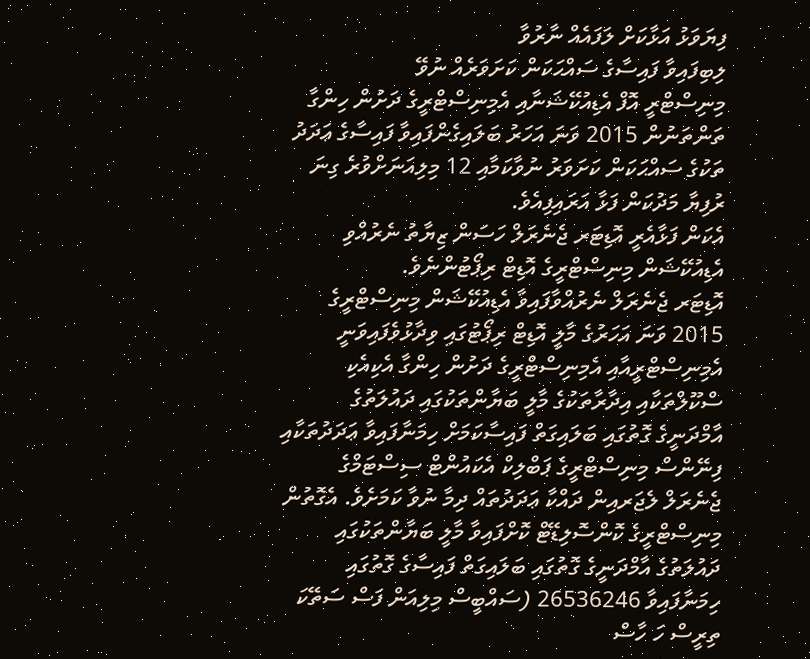ފިޔަވަޅު އަޅާކަށް ލަފައެއް ނާރުވާ
ލިބިފައިވާ ފައިސާގެ ސައްޙަކަން ކަށަވަރެއް ނުވޭ
މިނިސްޓްރީ އޮފް އެޑިއުކޭޝަނާއި އެމިނިސްޓްރީގެ ދަށުން ހިންގާ ތަންތަނުން 2015 ވަނަ އަހަރު ބަލައިގެންފައިވާ ފައިސާގެ ޢަދަދު ތަކުގެ ސައްޙަކަން ކަށަވަރު ނުވާކަމާއި 12 މިލިއަނަށްވުރެ ގިނަ ރުފިޔާ މަދުކަން ފަޅާ އަރައިފިއެވެ.
އެކަން ފަޅާއެރީ އޮޑިޓަރ ޖެނެރަލް ހަސަން ޒިޔާތު ނެރުއްވި އެޑިއުކޭޝަން މިނިސްޓްރީގެ އޮޑިޓް ރިޕޯޓުންނެވެ.
އޮޑިޓަރ ޖެނެރަލް ނެރުއްވާފައިވާ އެޑިއުކޭޝަން މިނިސްޓްރީގެ 2015 ވަނަ އަހަރުގެ މާލީ އޮޑިޓް ރިޕޯޓުގައި ވިދާޅުވެފައިވަނީ އެމިނިސްޓްރީއާއި އެމިނިސްޓްރީގެ ދަށުން ހިންގާ އެކިއެކި ސްކޫލްތަކާއި އިދާރާތަކުގެ މާލީ ބަޔާންތަކުގައި ދައުލަތުގެ އާމްދަނީގެ ގޮތުގައި ބަލައިގަތް ފައިސާކަމަށް ހިމަނާފައިވާ ޢަދަދުތަކާއި ފިނޭންސް މިނިސްޓްރީގެ ޕަބްލިކް އެކައުންޓް ސިސްޓަމްގެ ޖެނެރަލް ލެޖަރއިން ދައްކާ ޢަދަދުތައް ދިމާ ނުވާ ކަމަށެވެ. އެގޮތުން މިނިސްޓްރީގެ ކޮންސޮލިޑޭޓް ކޮށްފައިވާ މާލީ ބަޔާންތަކުގައި ދައުލަތުގެ އާމްދަނީގެ ގޮތުގައި ބަލައިގަތް ފައިސާގެ ގޮތުގައި ހިމަނާފައިވާ 26536246 (ސައްބީސް މިލިއަން ފަސް ސަތޭކަ ތިރީސް ހަ ހާސް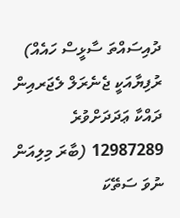ދުއިސައްތަ ސާޅީސް ހައެއް) ރުފިޔާއަކީ ޖެނެރަލް ލެޖަރއިން ދައްކާ ޢަދަދަށްވުރެ 12987289 (ބާރަ މިލިއަން ނުވަ ސަތޭކަ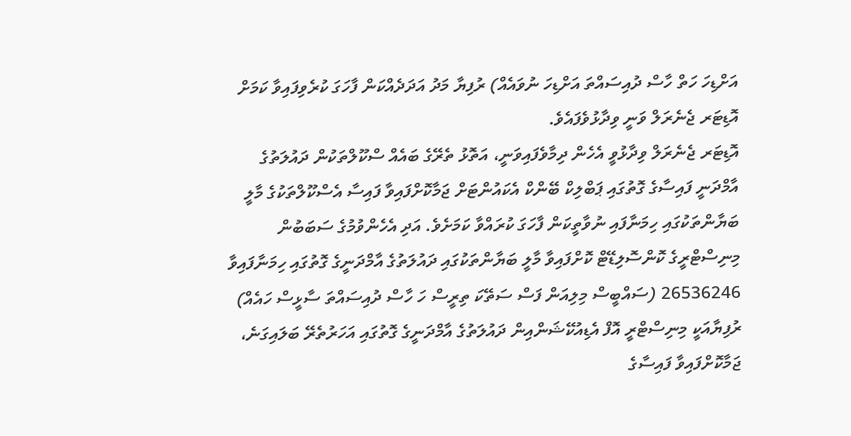އަށްޑިހަ ހަތް ހާސް ދުއިސައްތަ އަށްޑިހަ ނުވައެއް) ރުފިޔާ މަދު އަދަދެއްކަން ފާހަގަ ކުރެވިފައިވާ ކަމަށް އޮޑިޓަރ ޖެނެރަލް ވަނީ ވިދާޅުވެފައެވެ.
އޮޑިޓަރ ޖެނެރަލް ވިދާޅުވީ އެހެން ދިމާވެފައިވަނީ، އަތޮޅު ތެރޭގެ ބައެއް ސްކޫލްތަކުން ދައުލަތުގެ އާމްދަނީ ފައިސާގެ ގޮތުގައި ޕަބްލިކް ބޭންކް އެކައުންޓަށް ޖަމާކޮށްފައިވާ ފައިސާ އެސްކޫލްތަކުގެ މާލީ ބަޔާންތަކުގައި ހިމަނާފައި ނުވާތީކަން ފާހަގަ ކުރައްވާ ކަމަށެވެ. އަދި އެހެންވުމުގެ ސަބަބުން މިނިސްޓްރީގެ ކޮންސޮލިޑޭޓް ކޮށްފައިވާ މާލީ ބަޔާންތަކުގައި ދައުލަތުގެ އާމްދަނީގެ ގޮތުގައި ހިމަނާފައިވާ 26536246 (ސައްބީސް މިލިއަން ފަސް ސަތޭކަ ތިރީސް ހަ ހާސް ދުއިސައްތަ ސާޅީސް ހައެއް) ރުފިޔާއަކީ މިނިސްޓްރީ އޮފް އެޑިއުކޭޝަންއިން ދައުލަތުގެ އާމްދަނީގެ ގޮތުގައި އަހަރުތެރޭ ބަލައިގަނެ، ޖަމާކޮށްފައިވާ ފައިސާގެ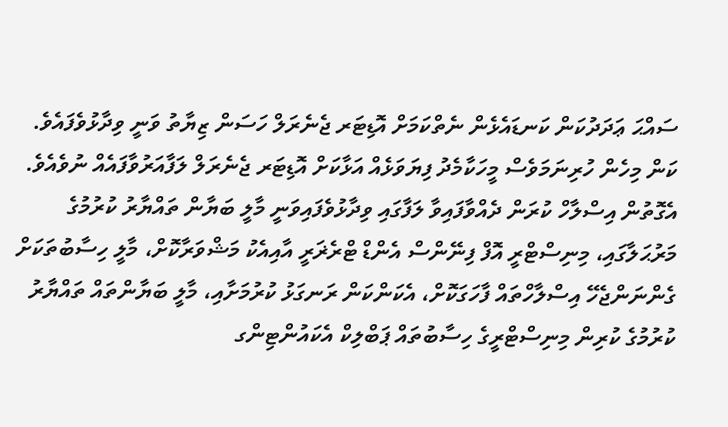ސައްޙަ ޢަދަދުކަން ކަނޑައެޅެން ނެތްކަމަށް އޮޑިޓަރ ޖެނެރަލް ހަސަން ޒިޔާތު ވަނީ ވިދާޅުވެފައެވެ.
ކަން މިހެން ހުރިނަމަވެސް މީހަކާމެދު ފިޔަވަޅެއް އަޅާކަށް އޮޑިޓަރ ޖެނެރަލް ލަފާއަރުވާފައެއް ނުވެއެވެ. އެގޮތުން އިސްލާހް ކުރަން ދެއްވާފައިވާ ލަފާގައި ވިދާޅުވެފައިވަނީ މާލީ ބަޔާން ތައްޔާރު ކުރުމުގެ މަރުޙަލާގައި، މިނިސްޓްރީ އޮފް ފިނޭންސް އެންޑް ޓްރެޜަރީ އާއިއެކު މަޝްވަރާކޮށް، މާލީ ހިސާބުތަކަށް ގެންނަންޖެހޭ އިސްލާހްތައް ފާހަގަކޮށް، އެކަންކަން ރަނގަޅު ކުރުމަށާއި، މާލީ ބަޔާންތައް ތައްޔާރު ކުރުމުގެ ކުރިން މިނިސްޓްރީގެ ހިސާބުތައް ޕަބްލިކް އެކައުންޓިންގ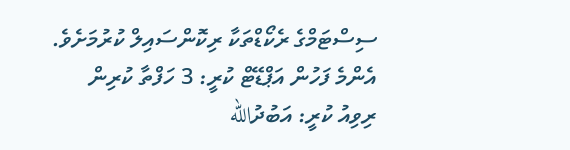ސިސްޓަމްގެ ރެކޯޑްތަކާ ރިކޮންސައިލް ކުރުމަށެވެ.
އެންމެ ފަހުން އަޕްޑޭޓް ކުރީ: 3 ހަފްތާ ކުރިން
ރިވިއު ކުރީ: އަބުދުالله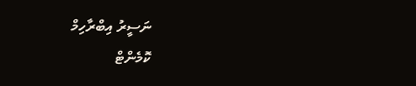ނަސީރު އިބްރާހިމް
ކޮމެންޓް